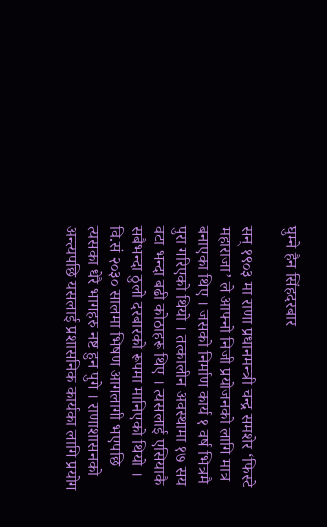घुम्ने हैन सिंहदरबार

सन् १९०३ मा राणा प्रधानमन्त्री चन्द्र समशेर ‘फिस्टे महाराजा’ ले आफ्नो निजी प्रयोजनको लागि मात्र बनाएका थिए । जसको निर्माण कार्य १ वर्ष भित्रमै पुरा गरिएको थियो । तत्कालीन अवस्थामा १७ सय वटा भन्दा बढी कोठाहरू थिए । त्यसलाई एसियाकै सबैभन्दा ठुलो दरबारको रूपमा मानिएको थियो । वि.सं २०३० सालमा भिषण आगलागी भएपछि त्यसका धेरै भागहरु नष्ट हुन पुगे । राणाशासनको अन्त्यपछि यसलाई प्रशासनिक कार्यका लागि प्रयोग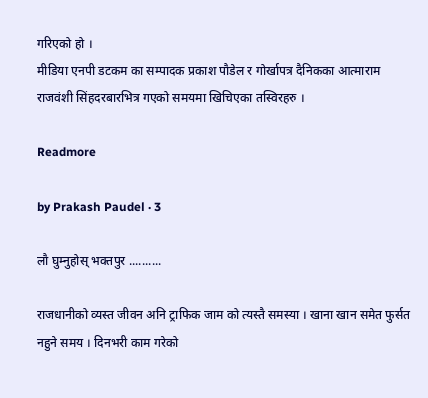गरिएको हो ।
मीडिया एनपी डटकम का सम्पादक प्रकाश पौडेल र गोर्खापत्र दैनिकका आत्माराम राजवंशी सिंहदरबारभित्र गएको समयमा खिचिएका तस्विरहरु ।

Readmore

by Prakash Paudel · 3

लौ घुम्नुहोस् भक्तपुर ..........

राजधानीको व्यस्त जीवन अनि ट्राफिक जाम को त्यस्तै समस्या । खाना खान समेत फुर्सत नहुने समय । दिनभरी काम गरेको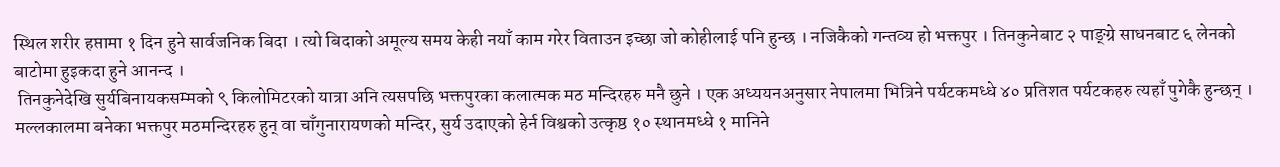स्थिल शरीर हप्तामा १ दिन हुने सार्वजनिक बिदा । त्यो बिदाको अमूल्य समय केही नयाँ काम गरेर विताउन इच्छा जो कोहीलाई पनि हुन्छ । नजिकैको गन्तव्य हो भक्तपुर । तिनकुनेबाट २ पाङ्ग्रे साधनबाट ६ लेनको बाटोमा हुइकदा हुने आनन्द ।
 तिनकुनेदेखि सुर्यबिनायकसम्मको ९ किलोमिटरको यात्रा अनि त्यसपछि भक्तपुरका कलात्मक मठ मन्दिरहरु मनै छुने । एक अध्ययनअनुसार नेपालमा भित्रिने पर्यटकमध्धे ४० प्रतिशत पर्यटकहरु त्यहाँ पुगेकै हुन्छन् । मल्लकालमा बनेका भक्तपुर मठमन्दिरहरु हुन् वा चाँगुनारायणको मन्दिर, सुर्य उदाएको हेर्न विश्वको उत्कृष्ठ १० स्थानमध्धे १ मानिने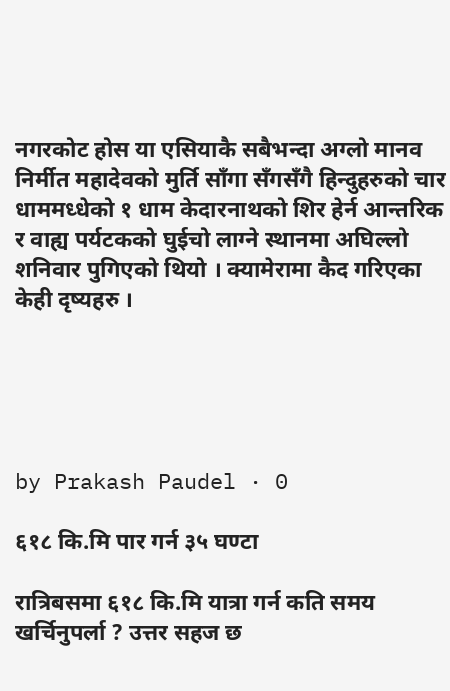नगरकोट होस या एसियाकै सबैभन्दा अग्लो मानव निर्मीत महादेवको मुर्ति साँगा सँगसँगै हिन्दुहरुको चार धाममध्धेको १ धाम केदारनाथको शिर हेर्न आन्तरिक र वाह्य पर्यटकको घुईचो लाग्ने स्थानमा अघिल्लो शनिवार पुगिएको थियो । क्यामेरामा कैद गरिएका केही दृष्यहरु ।





by Prakash Paudel · 0

६१८ कि.मि पार गर्न ३५ घण्टा

रात्रिबसमा ६१८ कि.मि यात्रा गर्न कति समय खर्चिनुपर्ला ? उत्तर सहज छ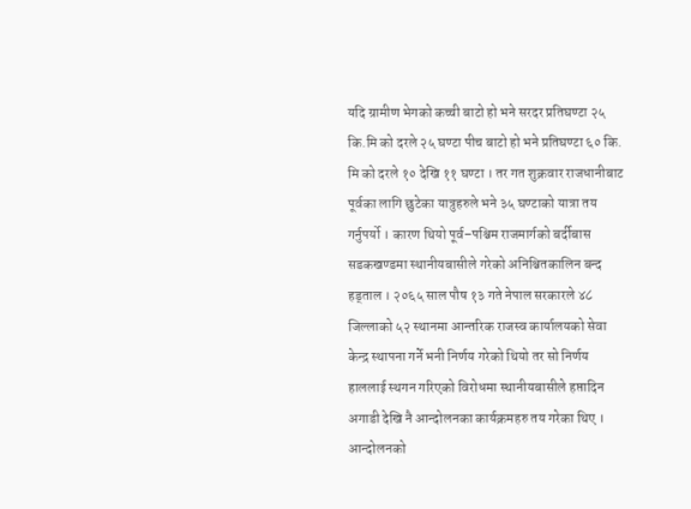यदि ग्रामीण भेगको कच्ची बाटो हो भने सरदर प्रतिघण्टा २५ कि.मि को दरले २५ घण्टा पीच बाटो हो भने प्रतिघण्टा ६० कि. मि को दरले १० देखि ११ घण्टा । तर गत शुक्रवार राजधानीबाट पूर्वका लागि छुटेका यात्रुहरुले भने ३५ घण्टाको यात्रा तय गर्नुपर्यो । कारण थियो पूर्व–पश्चिम राजमार्गको बर्दीबास सडकखण्डमा स्थानीयबासीले गरेको अनिश्चितकालिन बन्द हड्ताल । २०६५ साल पौष १३ गते नेपाल सरकारले ४८ जिल्लाको ५२ स्थानमा आन्तरिक राजस्व कार्यालयको सेवा केन्द्र स्थापना गर्ने भनी निर्णय गरेको थियो तर सो निर्णय हाललाई स्थगन गरिएको विरोधमा स्थानीयबासीले हप्तादिन अगाडी देखि नै आन्दोलनका कार्यक्रमहरु तय गरेका थिए । आन्दोलनको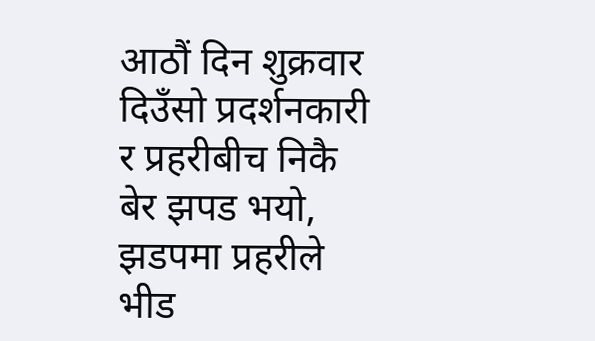आठौं दिन शुक्रवार दिउँसो प्रदर्शनकारी र प्रहरीबीच निकै बेर झपड भयो, झडपमा प्रहरीले भीड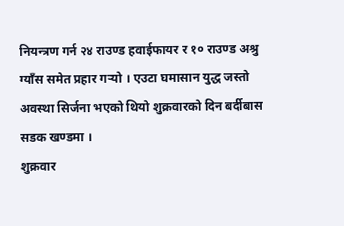नियन्त्रण गर्न २४ राउण्ड हवाईफायर र १० राउण्ड अश्रु ग्याँस समेत प्रहार गर्‍यो । एउटा घमासान युद्ध जस्तो अवस्था सिर्जना भएको थियो शुक्रवारको दिन बर्दीबास सडक खण्डमा ।
शुक्रवार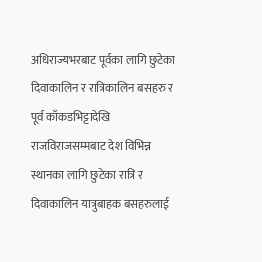अधिराज्यभरबाट पूर्वका लागि छुटेका दिवाकालिन र रात्रिकालिन बसहरु र पूर्व काँकडभिट्टादेखि राजविराजसम्मबाट देश विभिन्न स्थानका लागि छुटेका रात्रि र दिवाकालिन यात्रुबाहक बसहरुलाई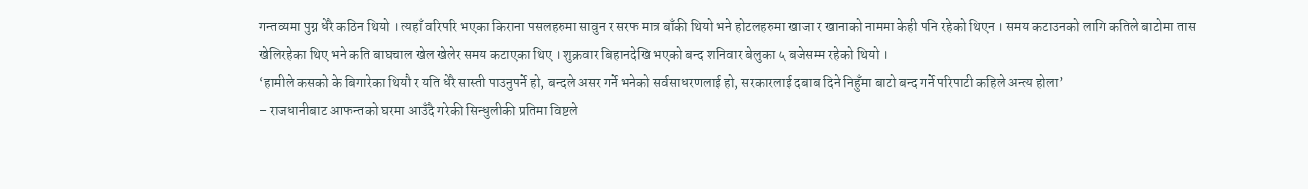गन्तव्यमा पुग्न धेरै कठिन थियो । त्यहाँ वरिपरि भएका किराना पसलहरुमा सावुन र सरफ मात्र बाँकी थियो भने होटलहरुमा खाजा र खानाको नाममा केही पनि रहेको थिएन । समय कटाउनको लागि कतिले बाटोमा तास खेलिरहेका थिए भने कति बाघचाल खेल खेलेर समय कटाएका थिए । शुक्रवार बिहानदेखि भएको बन्द शनिवार बेलुका ५ बजेसम्म रहेको थियो ।
‘हामीले कसको के बिगारेका थियौ र यति धेरै सास्ती पाउनुपर्ने हो, बन्दले असर गर्ने भनेको सर्वसाधरणलाई हो, सरकारलाई दबाब दिने निहुँमा बाटो बन्द गर्ने परिपाटी कहिले अन्त्य होला’
– राजधानीबाट आफन्तको घरमा आउँदै गरेकी सिन्धुलीकी प्रतिमा विष्टले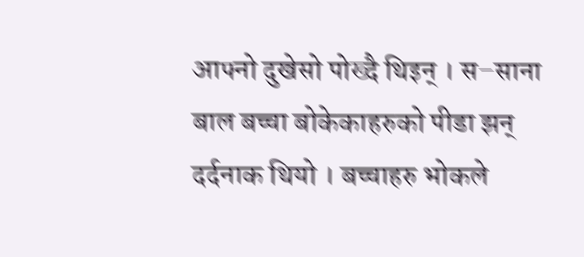आफ्नो दुखेसो पोख्दै थिइन् । स–साना बाल बच्चा बोकेकाहरुको पीडा झन् दर्दनाक थियो । बच्चाहरु भोकले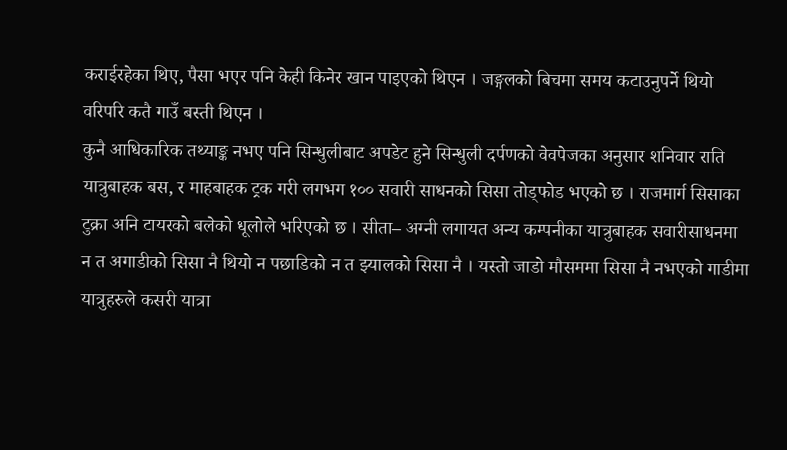कराईरहेका थिए, पैसा भएर पनि केही किनेर खान पाइएको थिएन । जङ्गलको बिचमा समय कटाउनुपर्ने थियो वरिपरि कतै गाउँ बस्ती थिएन ।
कुनै आधिकारिक तथ्याङ्क नभए पनि सिन्धुलीबाट अपडेट हुने सिन्धुली दर्पणको वेवपेजका अनुसार शनिवार राति यात्रुबाहक बस, र माहबाहक ट्रक गरी लगभग १०० सवारी साधनको सिसा तोड्फोड भएको छ । राजमार्ग सिसाका टुक्रा अनि टायरको बलेको धूलोले भरिएको छ । सीता– अग्नी लगायत अन्य कम्पनीका यात्रुबाहक सवारीसाधनमा न त अगाडीको सिसा नै थियो न पछाडिको न त झ्यालको सिसा नै । यस्तो जाडो मौसममा सिसा नै नभएको गाडीमा यात्रुहरुले कसरी यात्रा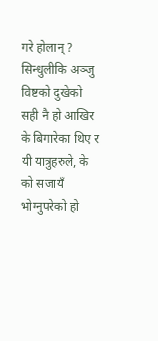गरे होलान् ? सिन्धुलीकि अञ्जु विष्टको दुखेको सही नै हो आखिर के बिगारेका थिए र यी यात्रुहरुले, के को सजायँ भोग्नुपरेको हो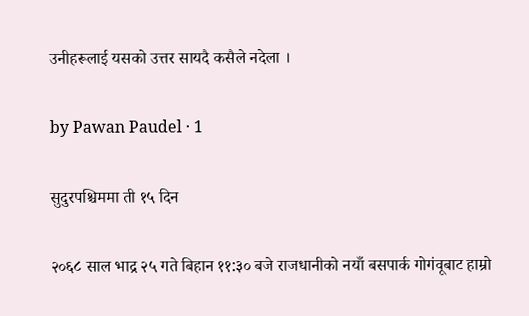उनीहरूलाई यसको उत्तर सायदै कसैले नदेला ।

by Pawan Paudel · 1

सुदुरपश्चिममा ती १५ दिन

२०६८ साल भाद्र २५ गते बिहान ११:३० बजे राजधानीको नयाँ बसपार्क गोगंवूबाट हाम्रो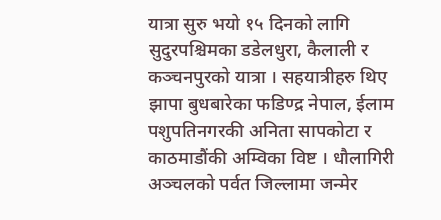यात्रा सुरु भयो १५ दिनको लागि सुदुरपश्चिमका डडेलधुरा, कैलाली र कञ्चनपुरको यात्रा । सहयात्रीहरु थिए झापा बुधबारेका फडिण्द्र नेपाल, ईलाम पशुपतिनगरकी अनिता सापकोटा र काठमाडौंकी अम्विका विष्ट । धौलागिरी अञ्चलको पर्वत जिल्लामा जन्मेर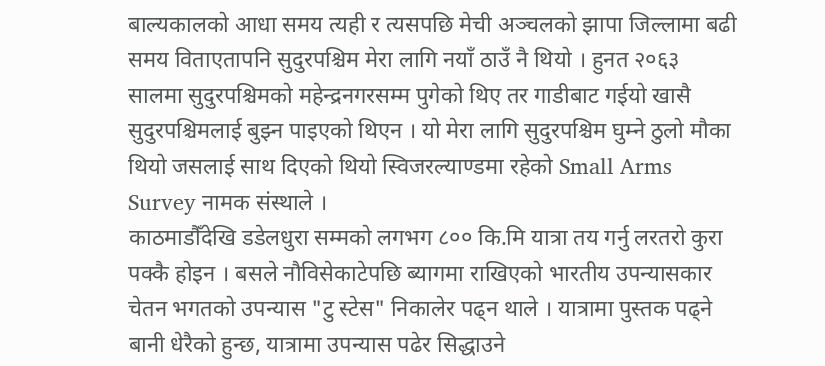बाल्यकालको आधा समय त्यही र त्यसपछि मेची अञ्चलको झापा जिल्लामा बढी समय विताएतापनि सुदुरपश्चिम मेरा लागि नयाँ ठाउँ नै थियो । हुनत २०६३ सालमा सुदुरपश्चिमको महेन्द्रनगरसम्म पुगेको थिए तर गाडीबाट गईयो खासै सुदुरपश्चिमलाई बुझ्न पाइएको थिएन । यो मेरा लागि सुदुरपश्चिम घुम्ने ठुलो मौका थियो जसलाई साथ दिएको थियो स्विजरल्याण्डमा रहेको Small Arms Survey नामक संस्थाले ।
काठमाडौँदेखि डडेलधुरा सम्मको लगभग ८०० कि.मि यात्रा तय गर्नु लरतरो कुरा पक्कै होइन । बसले नौविसेकाटेपछि ब्यागमा राखिएको भारतीय उपन्यासकार चेतन भगतको उपन्यास "टु स्टेस" निकालेर पढ्न थाले । यात्रामा पुस्तक पढ्ने बानी धेरैको हुन्छ, यात्रामा उपन्यास पढेर सिद्धाउने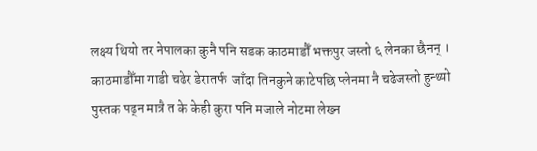लक्ष्य थियो तर नेपालका कुनै पनि सडक काठमाडौँ भक्तपुर जस्तो ६ लेनका छैनन् । काठमाडौँमा गाडी चढेर डेरातर्फ  जाँदा तिनकुने काटेपछि प्लेनमा नै चढेजस्तो हुन्थ्यो पुस्तक पढ्न मात्रै त के केही कुरा पनि मजाले नोटमा लेख्न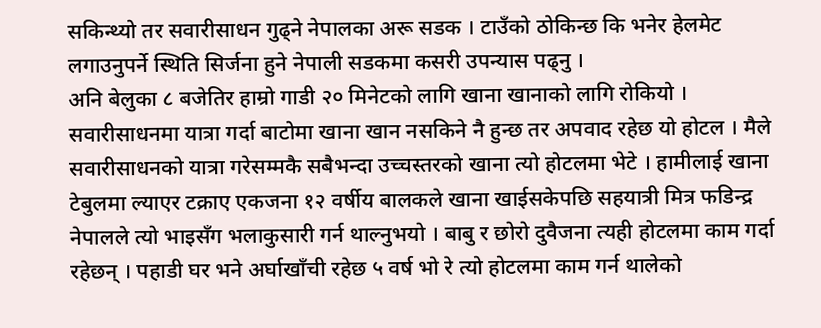सकिन्थ्यो तर सवारीसाधन गुढ्ने नेपालका अरू सडक । टाउँको ठोकिन्छ कि भनेर हेलमेट लगाउनुपर्ने स्थिति सिर्जना हुने नेपाली सडकमा कसरी उपन्यास पढ्नु ।
अनि बेलुका ८ बजेतिर हाम्रो गाडी २० मिनेटको लागि खाना खानाको लागि रोकियो । सवारीसाधनमा यात्रा गर्दा बाटोमा खाना खान नसकिने नै हुन्छ तर अपवाद रहेछ यो होटल । मैले सवारीसाधनको यात्रा गरेसम्मकै सबैभन्दा उच्चस्तरको खाना त्यो होटलमा भेटे । हामीलाई खाना टेबुलमा ल्याएर टक्राए एकजना १२ वर्षीय बालकले खाना खाईसकेपछि सहयात्री मित्र फडिन्द्र नेपालले त्यो भाइसँग भलाकुसारी गर्न थाल्नुभयो । बाबु र छोरो दुवैजना त्यही होटलमा काम गर्दा रहेछन् । पहाडी घर भने अर्घाखाँची रहेछ ५ वर्ष भो रे त्यो होटलमा काम गर्न थालेको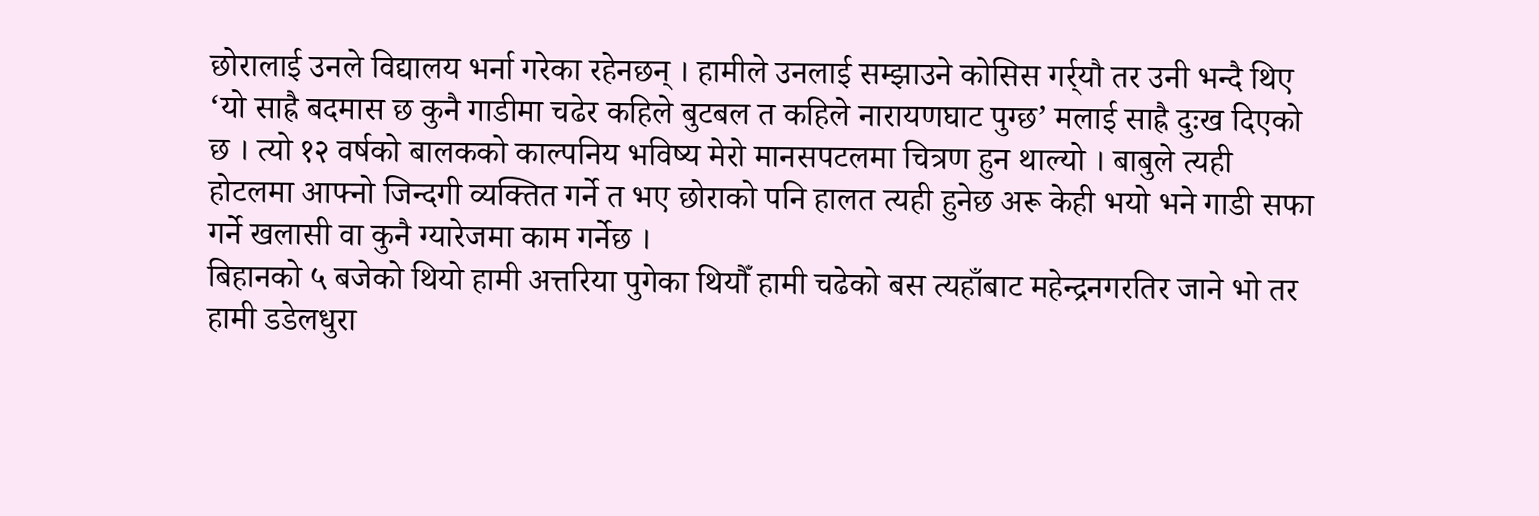छोरालाई उनले विद्यालय भर्ना गरेका रहेनछन् । हामीले उनलाई सम्झाउने कोसिस गर्र्यौ तर उनी भन्दै थिए ‘यो साह्रै बदमास छ कुनै गाडीमा चढेर कहिले बुटबल त कहिले नारायणघाट पुग्छ’ मलाई साह्रै दुःख दिएको छ । त्यो १२ वर्षको बालकको काल्पनिय भविष्य मेरो मानसपटलमा चित्रण हुन थाल्यो । बाबुले त्यही होटलमा आफ्नो जिन्दगी व्यक्तित गर्ने त भए छोराको पनि हालत त्यही हुनेछ अरू केही भयो भने गाडी सफा गर्ने खलासी वा कुनै ग्यारेजमा काम गर्नेछ ।
बिहानको ५ बजेको थियो हामी अत्तरिया पुगेका थियौँ हामी चढेको बस त्यहाँबाट महेन्द्रनगरतिर जाने भो तर हामी डडेलधुरा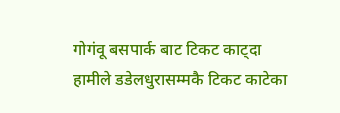गोगंवू बसपार्क बाट टिकट काट्दा हामीले डडेलधुरासम्मकै टिकट काटेका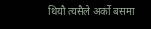थियौ त्यसैले अर्को बसमा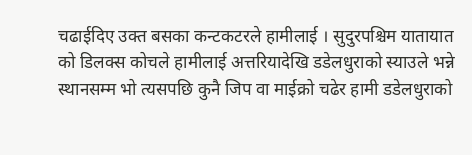चढाईदिए उक्त बसका कन्टकटरले हामीलाई । सुदुरपश्चिम यातायात को डिलक्स कोचले हामीलाई अत्तरियादेखि डडेलधुराको स्याउले भन्ने स्थानसम्म भो त्यसपछि कुनै जिप वा माईक्रो चढेर हामी डडेलधुराको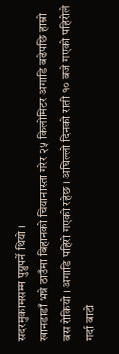सदरमुकामसम्म पुग्नुपर्ने थियो ।
खानडाडाँ भन्ने ठाउँमा बिहानको चियानास्ता गरेर २५ किलोमिटर अगाडि बढेपछि हाम्रो बस रोकियो । अगाडि पहिरो गएको रहेछ । अघिल्लो दिनको राती १० बजे गएको पहिरोले गर्दा बाटो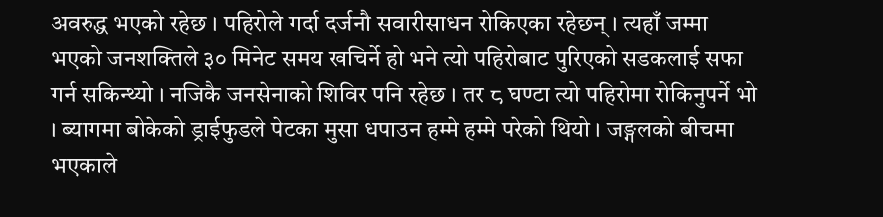अवरुद्ध भएको रहेछ । पहिरोले गर्दा दर्जनौ सवारीसाधन रोकिएका रहेछन् । त्यहाँ जम्मा भएको जनशक्तिले ३० मिनेट समय खचिर्ने हो भने त्यो पहिरोबाट पुरिएको सडकलाई सफा गर्न सकिन्थ्यो । नजिकै जनसेनाको शिविर पनि रहेछ । तर ८ घण्टा त्यो पहिरोमा रोकिनुपर्ने भो । ब्यागमा बोकेको ड्राईफुडले पेटका मुसा धपाउन हम्मे हम्मे परेको थियो । जङ्गलको बीचमा भएकाले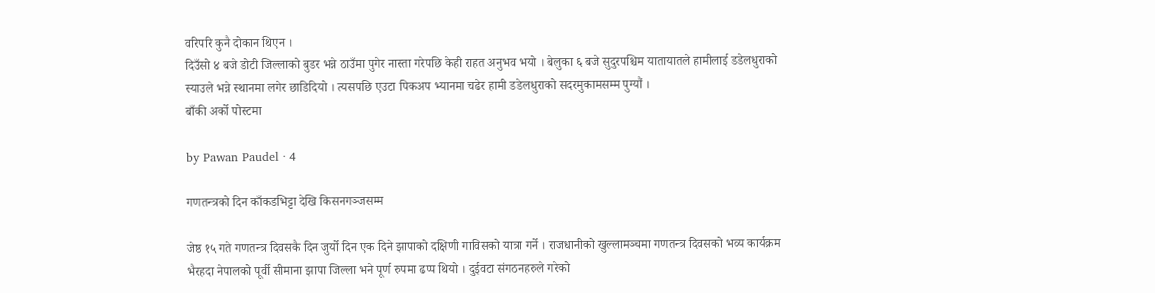वरिपरि कुनै दोकान थिएन ।
दिउँसो ४ बजे डोटी जिल्लाको बुडर भन्ने ठाउँमा पुगेर नास्ता गरेपछि केही राहत अनुभव भयो । बेलुका ६ बजे सुदुरपश्चिम यातायातले हामीलाई डडेलधुराको स्याउले भन्ने स्थानमा लगेर छाडिदियो । त्यसपछि एउटा पिकअप भ्यानमा चढेर हामी डडेलधुराको सदरमुकामसम्म पुग्यौं ।
बाँकी अर्को पोस्टमा

by Pawan Paudel · 4

गणतन्त्रको दिन काँकडभिट्टा देखि किसनगञ्जसम्म

जेष्ठ १५ गते गणतन्त्र दिवसकै दिन जुर्यो दिन एक दिने झापाको दक्षिणी गाविसको यात्रा गर्ने । राजधानीको खुल्लामञ्चमा गणतन्त्र दिवसको भव्य कार्यक्रम भैरहदा नेपालको पूर्वी सीमाना झापा जिल्ला भने पूर्ण रुपमा ढप्प थियो । दुईवटा संगठनहरुले गरेको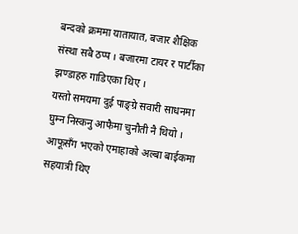बन्दको क्रममा यातायात, बजार शैक्षिक संस्था सबै ठप्प । बजारमा टायर र पार्टीका झण्डाहरु गाडिएका थिए ।
यस्तो समयमा दुई पाङ्ग्रे सवारी साधनमा घुम्न निस्कनु आफैमा चुनौती नै थियो । आफूसँग भएको एमाहाको अल्बा बाईकमा सहयात्री थिए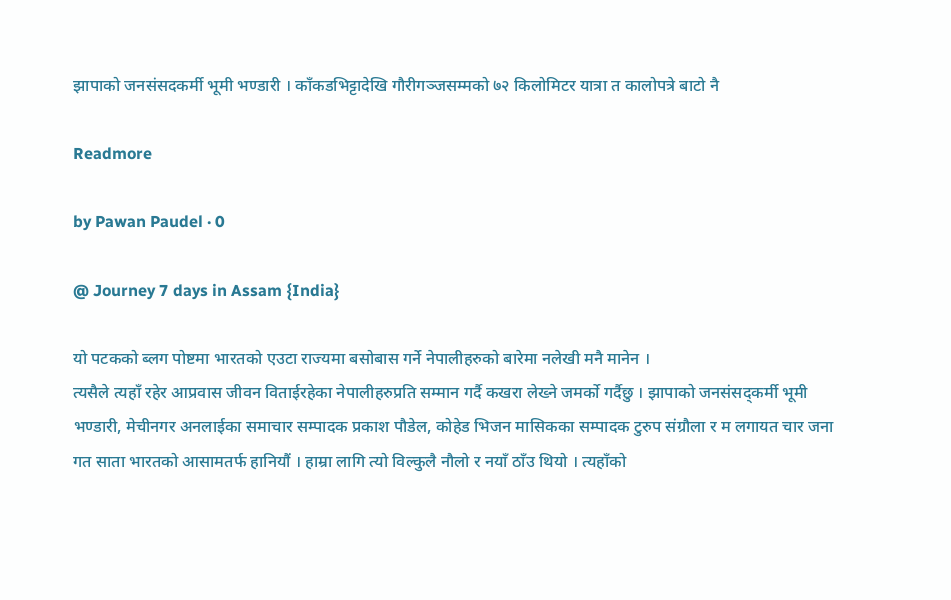झापाको जनसंसदकर्मी भूमी भण्डारी । काँकडभिट्टादेखि गौरीगञ्जसम्मको ७२ किलोमिटर यात्रा त कालोपत्रे बाटो नै

Readmore

by Pawan Paudel · 0

@ Journey 7 days in Assam {India}

यो पटकको ब्लग पोष्टमा भारतको एउटा राज्यमा बसोबास गर्ने नेपालीहरुको बारेमा नलेखी मनै मानेन ।
त्यसैले त्यहाँ रहेर आप्रवास जीवन विताईरहेका नेपालीहरुप्रति सम्मान गर्दै कखरा लेख्ने जमर्को गर्दैछु । झापाको जनसंसद्कर्मी भूमी भण्डारी, मेचीनगर अनलाईका समाचार सम्पादक प्रकाश पौडेल, कोहेड भिजन मासिकका सम्पादक टुरुप संग्रौला र म लगायत चार जना गत साता भारतको आसामतर्फ हानियौं । हाम्रा लागि त्यो विल्कुलै नौलो र नयाँ ठाँउ थियो । त्यहाँको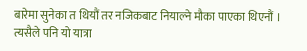बारेमा सुनेका त थियौं तर नजिकबाट नियाल्ने मौका पाएका थिएनौं । त्यसैले पनि यो यात्रा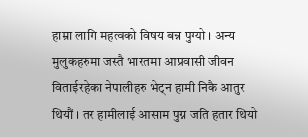हाम्रा लागि महत्वको विषय बन्न पुग्यो । अन्य मुलुकहरुमा जस्तै भारतमा आप्रवासी जीवन विताईरहेका नेपालीहरु भेट्न हामी निकै आतुर थियौं । तर हामीलाई आसाम पुग्न जति हतार थियो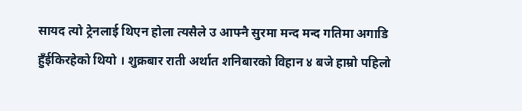सायद त्यो ट्रेनलाई थिएन होला त्यसैले उ आफ्नै सुरमा मन्द मन्द गतिमा अगाडि हुँईकिरहेको थियो । शुक्रबार राती अर्थात शनिबारको विहान ४ बजे हाम्रो पहिलो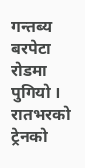गन्तब्य बरपेटा रोडमा पुगियो । रातभरको ट्रेनको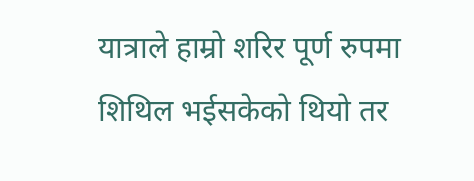यात्राले हाम्रो शरिर पूर्ण रुपमा शिथिल भईसकेको थियो तर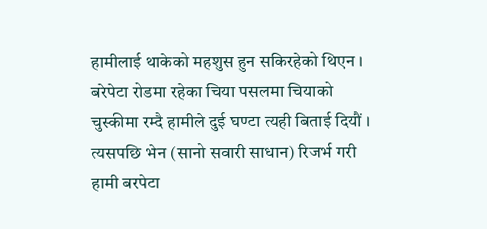हामीलाई थाकेको महशुस हुन सकिरहेको थिएन ।  बरेपेटा रोडमा रहेका चिया पसलमा चियाको चुस्कीमा रम्दै हामीले दुई घण्टा त्यही बिताई दियौं । त्यसपछि भेन (सानो सवारी साधान) रिजर्भ गरी हामी बरपेटा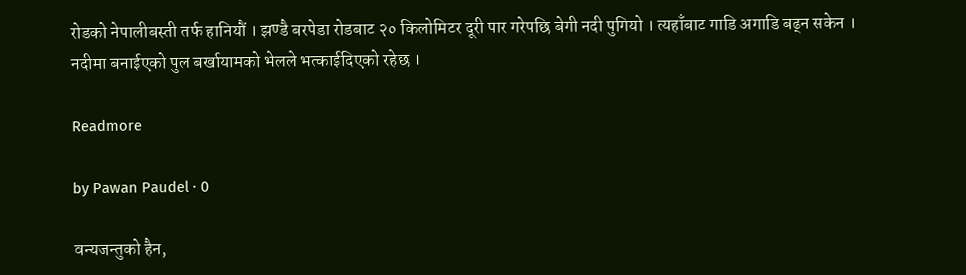रोडको नेपालीबस्ती तर्फ हानियौं । झण्डै बरपेडा रोडबाट २० किलोमिटर दूरी पार गरेपछि बेगी नदी पुगियो । त्यहाँबाट गाडि अगाडि बढ्न सकेन । नदीमा बनाईएको पुल बर्खायामको भेलले भत्काईदिएको रहेछ ।

Readmore

by Pawan Paudel · 0

वन्यजन्तुको हैन,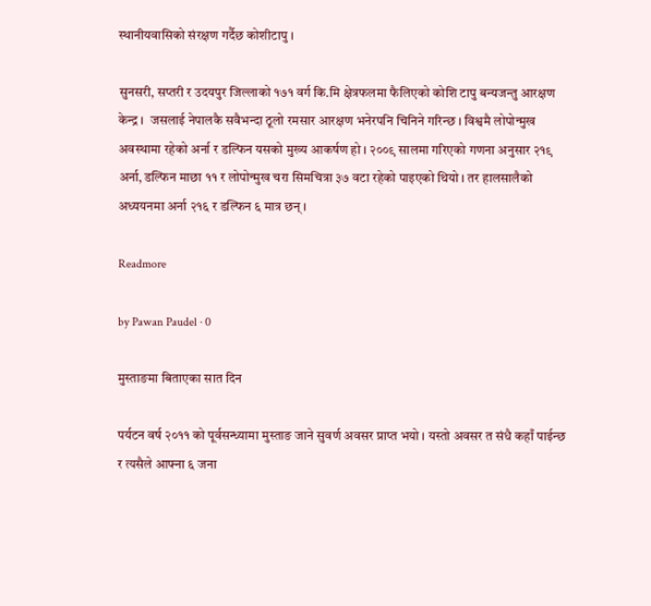स्थानीयवासिको संरक्षण गर्दैछ कोशीटापु ।

सुनसरी, सप्तरी र उदयपुर जिल्लाको १७१ वर्ग कि.मि क्षेत्रफलमा फैलिएको कोशि टापु बन्यजन्तु आरक्षण केन्द्र ।  जसलाई नेपालकै सवैभन्दा ठूलो रमसार आरक्षण भनेरपनि चिनिने गरिन्छ । विश्वमै लोपोन्मुख अवस्थामा रहेको अर्ना र डल्फिन यसको मुख्य आकर्षण हो । २००९ सालमा गरिएको गणना अनुसार २१९ अर्ना, डल्फिन माछा ११ र लोपोन्मुख चरा सिमचित्रा ३७ वटा रहेको पाइएको थियो । तर हालसालैको अध्ययनमा अर्ना २१६ र डल्फिन ६ मात्र छन् ।

Readmore

by Pawan Paudel · 0

मुस्ताङमा बिताएका सात दिन

पर्यटन वर्ष २०११ को पूर्वसन्ध्यामा मुस्ताङ जाने सुवर्ण अवसर प्राप्त भयो । यस्तो अवसर त संधै कहाँ पाईन्छ र त्यसैले आफ्ना ६ जना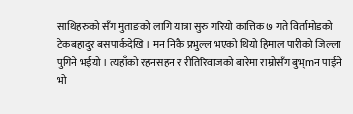साथिहरुको सँग मुताङको लागि यात्रा सुरु गरियो कात्तिक ७ गते विर्तामोडको टेकबहादुर बसपार्कदेखि । मन निकै प्रभुल्ल भएको थियो हिमाल पारीको जिल्ला पुगिने भईयो । त्यहाँको रहनसहन र रीतिरिवाजको बारेमा राम्रोसँग बुभ्mन पाईने भो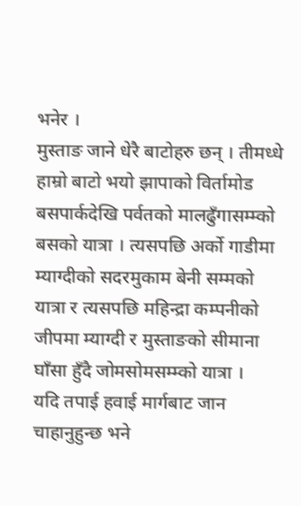भनेर ।
मुस्ताङ जाने धेरै बाटोहरु छन् । तीमध्धे हाम्रो बाटो भयो झापाको विर्तामोड बसपार्कदेखि पर्वतको मालढुँगासम्म्को बसको यात्रा । त्यसपछि अर्को गाडीमा म्याग्दीको सदरमुकाम बेनी सम्मको यात्रा र त्यसपछि महिन्द्रा कम्पनीको जीपमा म्याग्दी र मुस्ताङको सीमाना घाँसा हुँदै जोमसोमसम्म्को यात्रा ।   यदि तपाई हवाई मार्गबाट जान चाहानुहुन्छ भने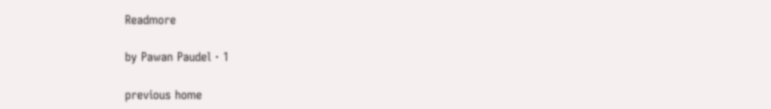Readmore

by Pawan Paudel · 1

previous home